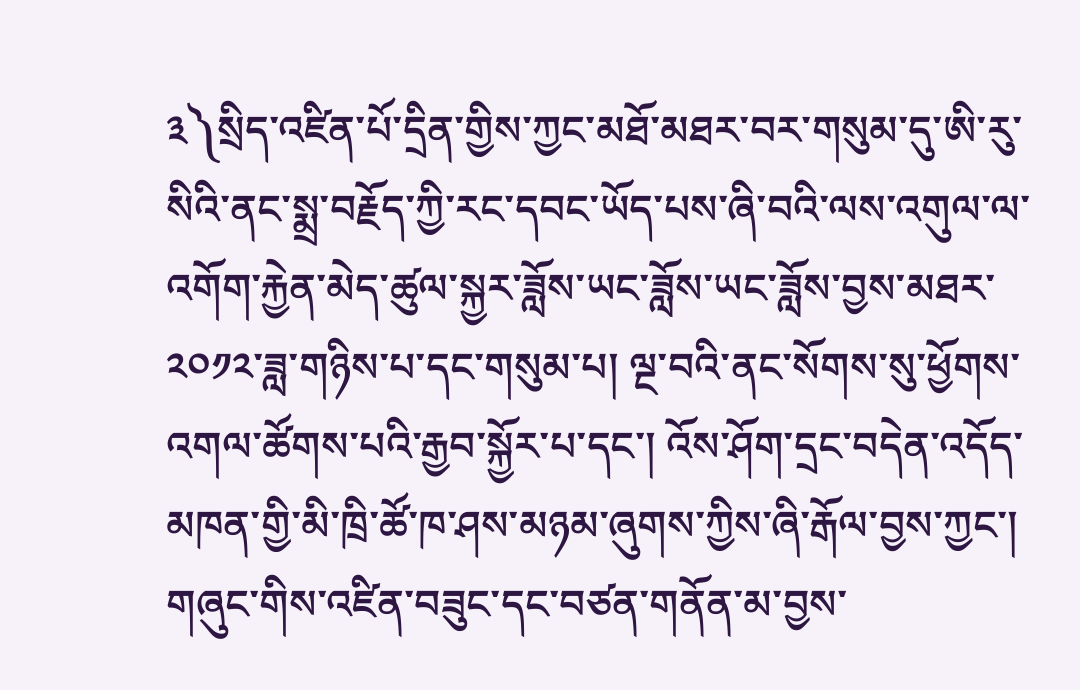༣༽སྲིད་འཛིན་པོ་དྲིན་གྱིས་ཀྱང་མཐོ་མཐར་བར་གསུམ་དུ་ཨི་རུ་སིའི་ནང་སྨྲ་བརྗོད་ཀྱི་རང་དབང་ཡོད་པས་ཞི་བའི་ལས་འགུལ་ལ་འགོག་རྐྱེན་མེད་ཚུལ་སྐྱར་ཟློས་ཡང་ཟློས་ཡང་ཟློས་བྱས་མཐར་༢༠༡༢་ཟླ་གཉིས་པ་དང་གསུམ་པ། ལྔ་བའི་ནང་སོགས་སུ་ཕྱོགས་འགལ་ཚོགས་པའི་རྒྱབ་སྐྱོར་པ་དང་། འོས་ཤོག་དྲང་བདེན་འདོད་མཁན་གྱི་མི་ཁྲི་ཚོ་ཁ་ཤས་མཉམ་ཞུགས་ཀྱིས་ཞི་རྒོལ་བྱས་ཀྱང་། གཞུང་གིས་འཛིན་བཟུང་དང་བཙན་གནོན་མ་བྱས་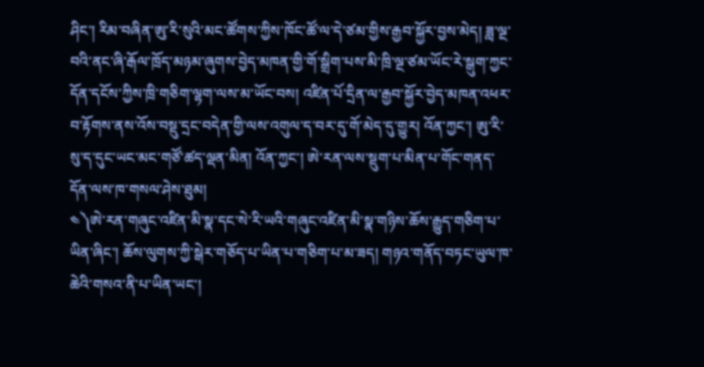ཤིང་། རིམ་བཞིན་ཨུ་རི་སུའི་མང་ཚོགས་ཀྱིས་ཁོང་ཚོ་ལ་དེ་ཙམ་གྱིས་རྒྱབ་སྐྱོར་བྱས་མེད། ཟླ་ལྔ་བའི་ནང་ཞི་རྒོལ་ཁྲོད་མཉམ་ཞུགས་བྱེད་མཁན་གྱི་གོ་སྒྲིག་པས་མི་ཁྲི་ལྔ་ཙམ་ཡོང་རེ་སྒུག་ཀྱང་དོན་དངོས་ཀྱིས་ཁྲི་གཅིག་ལྷག་ལས་མ་ཡོང་བས། འཛིན་པོ་དྲིན་ལ་རྒྱབ་སྐྱོར་བྱེད་མཁན་འཕར་བ་རྟོགས་ནས་འོས་བསྡུ་དྲང་བདེན་གྱི་ལས་འགུལ་ད་བར་དུ་གོ་མེད་དུ་གྱུར། འོན་ཀྱང་། ཨུ་རི་སུ་ད་དུང་ཡང་མང་གཙོ་ཚད་ལྡན་མིན། འོན་ཀྱང་། ཨེ་རན་ལས་སྡུག་པ་མིན་པ་གོང་གནད་དོན་ལས་ཁ་གསལ་ཤེས་ཐུམ།
༤༽ཨེ་རན་གཞུང་འཛིན་མི་སྣ་དང་སེ་རི་ཡའི་གཞུང་འཛིན་མི་སྣ་གཉིས་ཆོས་རྒྱུད་གཅིག་པ་ཡིན་ཞིང་། ཆོས་ལུགས་ཀྱི་སྒེར་གཅོད་པ་ཡིན་པ་གཅིག་པ་མ་ཟད། གཉའ་གནོད་བཏང་ཡུལ་ཁ་ཆེའི་གསའ་ནི་པ་ཡིན་ཡང་།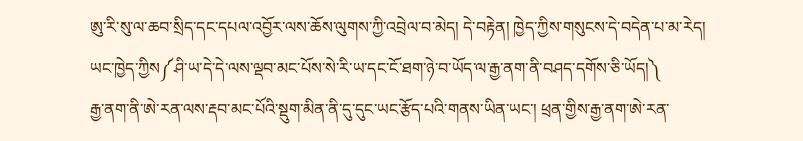ཨུ་རི་སུ་ལ་ཆབ་སྲིད་དང་དཔལ་འབྱོར་ལས་ཆོས་ལུགས་ཀྱི་འབྲེལ་བ་མེད། དེ་བརྟེན། ཁྱེད་ཀྱིས་གསུངས་དེ་བདེན་པ་མ་རེད།
ཡང་ཁྱེད་ཀྱིས༼ཤི་ཡ་དེ་དེ་ལས་ལྡབ་མང་པོས་སེ་རི་ཡ་དང་ངོ་ཐག་ཉེ་བ་ཡོད་ལ་རྒྱ་ནག་ནི་བཤད་དགོས་ཅི་ཡོད།༽
རྒྱ་ནག་ནི་ཨེ་རན་ལས་རྡབ་མང་པོའི་སྡུག་མིན་ནི་དུ་དུང་ཡང་རྩོད་པའི་གནས་ཡིན་ཡང་། ཕྲན་གྱིས་རྒྱ་ནག་ཨེ་རན་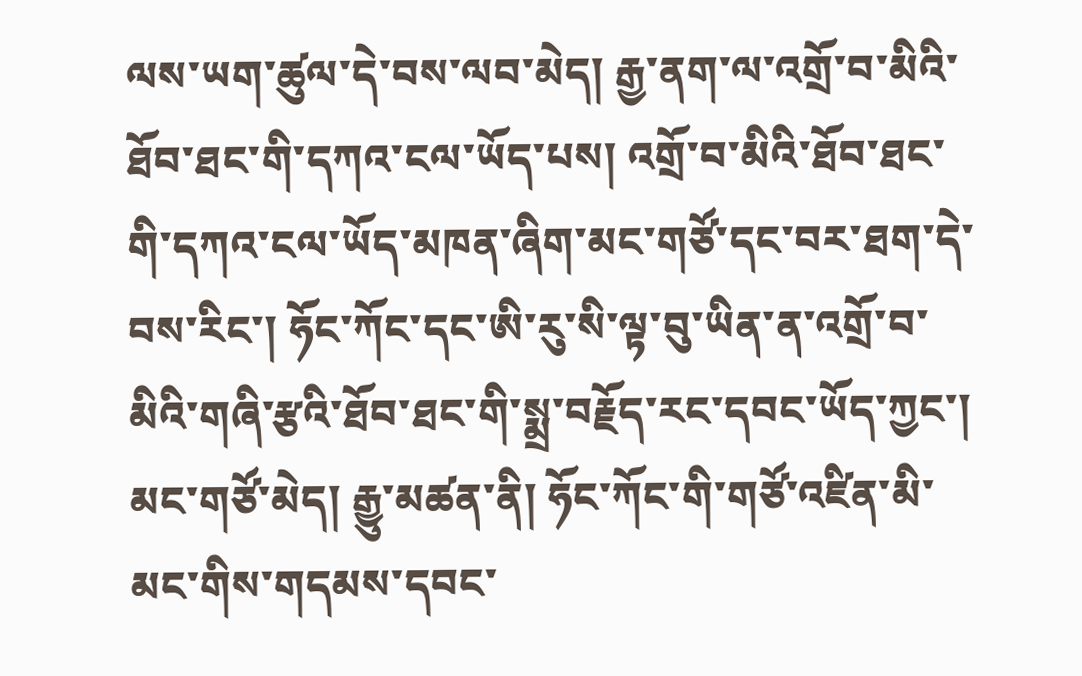ལས་ཡག་ཚུལ་དེ་བས་ལབ་མེད། རྒྱ་ནག་ལ་འགྲོ་བ་མིའི་ཐོབ་ཐང་གི་དཀའ་ངལ་ཡོད་པས། འགྲོ་བ་མིའི་ཐོབ་ཐང་གི་དཀའ་ངལ་ཡོད་མཁན་ཞིག་མང་གཙོ་དང་བར་ཐག་དེ་བས་རིང་། ཧོང་ཀོང་དང་ཨི་རུ་སི་ལྟ་བུ་ཡིན་ན་འགྲོ་བ་མིའི་གཞི་རྩའི་ཐོབ་ཐང་གི་སྨྲ་བརྗོད་རང་དབང་ཡོད་ཀྱང་། མང་གཙོ་མེད། རྒྱུ་མཚན་ནི། ཧོང་ཀོང་གི་གཙོ་འཛིན་མི་མང་གིས་གདམས་དབང་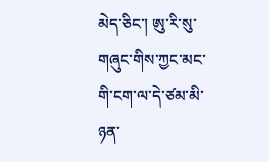མེད་ཅིང་། ཨུ་རི་སུ་གཞུང་གིས་ཀྱང་མང་གི་ངག་ལ་དེ་ཙམ་མི་ཉན་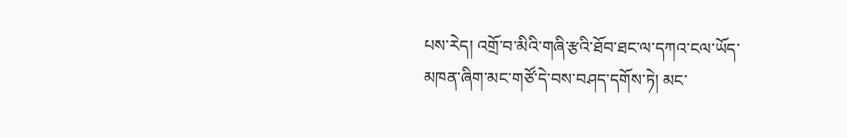པས་རེད། འགྲོ་བ་མིའི་གཞི་རྩའི་ཐོབ་ཐང་ལ་དཀའ་ངལ་ཡོད་མཁན་ཞིག་མང་གཙོ་དེ་བས་བཤད་དགོས་ཏེ། མང་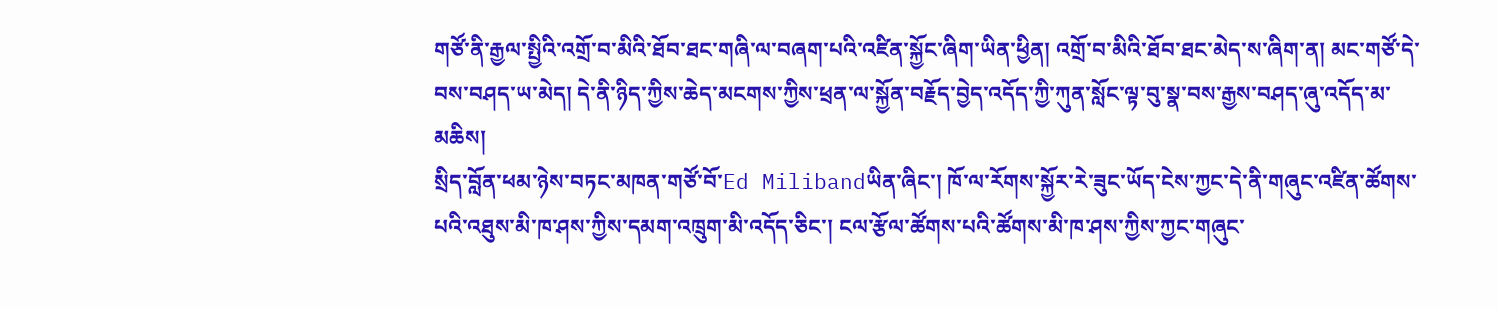གཙོ་ནི་རྒྱལ་སྤྱིའི་འགྲོ་བ་མིའི་ཐོབ་ཐང་གཞི་ལ་བཞག་པའི་འཛིན་སྐྱོང་ཞིག་ཡིན་ཕྱིན། འགྲོ་བ་མིའི་ཐོབ་ཐང་མེད་ས་ཞིག་ན། མང་གཙོ་དེ་བས་བཤད་ཡ་མེད། དེ་ནི་ཉིད་ཀྱིས་ཆེད་མངགས་ཀྱིས་ཕྲན་ལ་སྐྱོན་བརྗོད་བྱེད་འདོད་ཀྱི་ཀུན་སློང་ལྟ་བུ་སྣ་བས་རྒྱས་བཤད་ཞུ་འདོད་མ་མཆིས།
སྲིད་བློན་ཕམ་ཉེས་བཏང་མཁན་གཙོ་བོ་Ed Milibandཡིན་ཞིང་། ཁོ་ལ་རོགས་སྐྱོར་རེ་ཟུང་ཡོད་ངེས་ཀྱང་དེ་ནི་གཞུང་འཛིན་ཚོགས་པའི་འཐུས་མི་ཁ་ཤས་ཀྱིས་དམག་འཁྲུག་མི་འདོད་ཅིང་། ངལ་རྩོལ་ཚོགས་པའི་ཚོགས་མི་ཁ་ཤས་ཀྱིས་ཀྱང་གཞུང་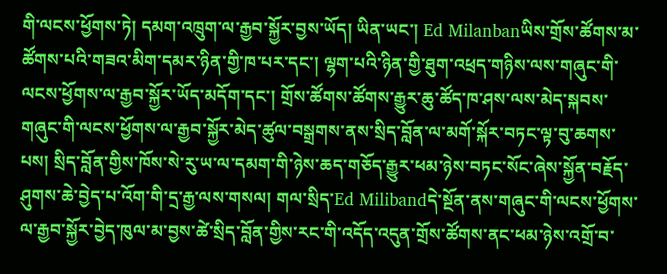གི་ལངས་ཕྱོགས་ཏེ། དམག་འཁྲུག་ལ་རྒྱབ་སྐྱོར་བྱས་ཡོད། ཡིན་ཡང་། Ed Milanbanཡིས་གྲོས་ཚོགས་མ་ཚོགས་པའི་གཟའ་མིག་དམར་ཉིན་གྱི་ཁ་པར་དང་། ལྷག་པའི་ཉིན་གྱི་ཐུག་འཕྲད་གཉིས་ལས་གཞུང་གི་ལངས་ཕྱོགས་ལ་རྒྱབ་སྐྱོར་ཡོད་མདོག་དང་། གྲོས་ཚོགས་ཚོགས་རྒྱུར་ཆུ་ཚོད་ཁ་ཤས་ལས་མེད་སྐབས་གཞུང་གི་ལངས་ཕྱོགས་ལ་རྒྱབ་སྐྱོར་མེད་ཚུལ་བསྒྲགས་ནས་སྲིད་བློན་ལ་མགོ་སྐོར་བཏང་ལྟ་བུ་ཆགས་པས། སྲིད་བློན་གྱིས་ཁོས་སེ་རུ་ཡ་ལ་དམག་གི་ཉེས་ཆད་གཅོད་རྒྱུར་ཕམ་ཉེས་བཏང་སོང་ཞེས་སྐྱོན་བརྗོད་ཤུགས་ཆེ་བྱེད་པ་འོག་གི་དྲ་རྒྱ་ལས་གསལ། གལ་སྲིད་Ed Milibandདེ་སྔོན་ནས་གཞུང་གི་ལངས་ཕྱོགས་ལ་རྒྱབ་སྐྱོར་བྱེད་ཁུལ་མ་བྱས་ཚེ་སྲིད་བློན་གྱིས་རང་གི་འདོད་འདུན་གྲོས་ཚོགས་ནང་ཕམ་ཉེས་འགྲོ་བ་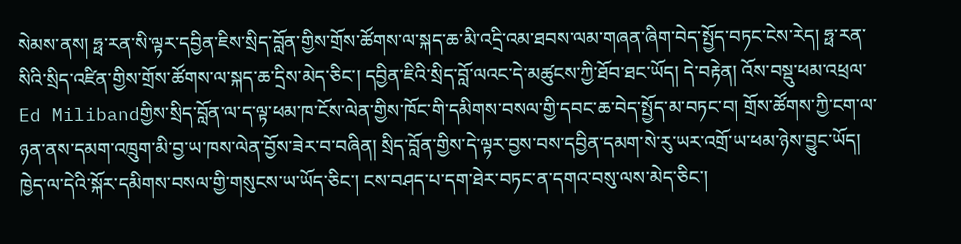སེམས་ནས། ཧྥ་རན་སི་ལྟར་དབྱིན་ཇིས་སྲིད་བློན་གྱིས་གྲོས་ཚོགས་ལ་སྐད་ཆ་མི་འདྲི་འམ་ཐབས་ལམ་གཞན་ཞིག་བེད་སྤྱོད་བཏང་ངེས་རེད། ཧྥ་རན་སིའི་སྲིད་འཛིན་གྱིས་གྲོས་ཚོགས་ལ་སྐད་ཆ་དྲིས་མེད་ཅིང་། དབྱིན་ཇིའི་སྲིད་བློ་ལའང་དེ་མཚུངས་ཀྱི་ཐོབ་ཐང་ཡོད། དེ་བརྟེན། འོས་བསྡུ་ཕམ་འཕྲལ་Ed Milibandགྱིས་སྲིད་བློན་ལ་ད་ལྟ་ཕམ་ཁ་ངོས་ལེན་གྱིས་ཁོང་གི་དམིགས་བསལ་གྱི་དབང་ཆ་བེད་སྤྱོད་མ་བཏང་བ། གྲོས་ཚོགས་ཀྱི་ངག་ལ་ཉན་ནས་དམག་འཁྲུག་མི་བྱ་ཡ་ཁས་ལེན་བྱོས་ཟེར་བ་བཞིན། སྲིད་བློན་གྱིས་དེ་ལྟར་བྱས་བས་དབྱིན་དམག་སེ་རུ་ཡར་འགྲོ་ཡ་ཕམ་ཉེས་བྱུང་ཡོད། ཁྱེད་ལ་དེའི་སྐོར་དམིགས་བསལ་གྱི་གསུངས་ཡ་ཡོད་ཅིང་། ངས་བཤད་པ་དག་ཐེར་བཏང་ན་དགའ་བསུ་ལས་མེད་ཅིང་།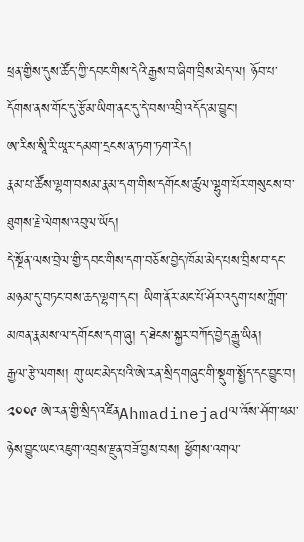ཕྲན་གྱིས་དུས་ཚོད་ཀྱི་དབང་གིས་དེའི་རྒྱས་བ་ཞིག་བྲིས་མེད་ལ། ཉོབ་པ་དོགས་ནས་གོང་དུ་རྩོམ་ཡིག་ནང་དུ་དེ་བས་འབྲི་འདོད་མ་བྱུང་།
ཨ་རིས་སཱི་རི་ཡཱར་དམག་དྲངས་ན་ཏག་ཏག་རེད།
རྣམ་པ་ཚོས་ལྷག་བསམ་རྣམ་དག་གིས་དགོངས་ཚུལ་ལྷུག་པོར་གསུངས་བ་ཐུགས་རྗེ་ལེགས་འབུལ་ཡོད།
དེ་སྔོན་ལས་བྲེལ་གྱི་དབང་གིས་དག་བཅོས་བྱེད་ཁོམ་མེད་པས་བྲིས་བ་དང་མཉམ་དུ་བཏང་བས་ཆད་ལྷག་དང་། ཡིག་ནོར་མང་པོ་ཤོར་འདུག་པས་ཀློག་མཁན་རྣམས་ལ་དགོངས་དག་ཞུ། ད་ཐེངས་སྐྱར་བཀོད་བྱེད་རྒྱུ་ཡིན།
རྒྱལ་རྩེ་ལགས། གུ་ཡང་མེད་པའི་ཨེ་རན་སྲིད་གཞུང་གི་སྡུག་སྤྱོད་དང་བྱུང་བ།
༢༠༠༩ ཨེ་རན་གྱི་སྲིད་འཛིནAhmadinejadལ་འོས་ཤོག་ཕམ་ཉེས་བྱུང་ཡང་འཇུག་འབྲས་རྫུན་བཟོ་བྱས་བས། ཕྱོགས་འགལ་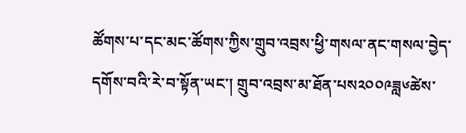ཚོགས་པ་དང་མང་ཚོགས་ཀྱིས་གྲུབ་འབྲས་ཕྱི་གསལ་ནང་གསལ་བྱེད་དགོས་བའི་རེ་བ་སྟོན་ཡང་། གྲུབ་འབྲས་མ་ཐོན་པས༢༠༠༩ཟླ༦ཚེས་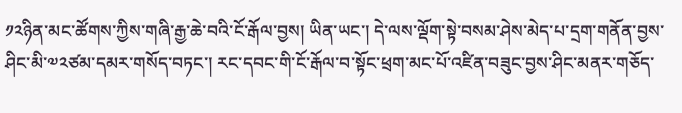༡༢ཉིན་མང་ཚོགས་ཀྱིས་གཞི་རྒྱ་ཆེ་བའི་ངོ་རྒོལ་བྱས། ཡིན་ཡང་། དེ་ལས་ལྡོག་སྟེ་བསམ་ཤེས་མེད་པ་དྲག་གནོན་བྱས་ཤིང་མི་༧༢ཙམ་དམར་གསོད་བཏང་། རང་དབང་གི་ངོ་རྒོལ་བ་སྟོང་ཕྲག་མང་པོ་འཛིན་བཟུང་བྱས་ཤིང་མནར་གཅོད་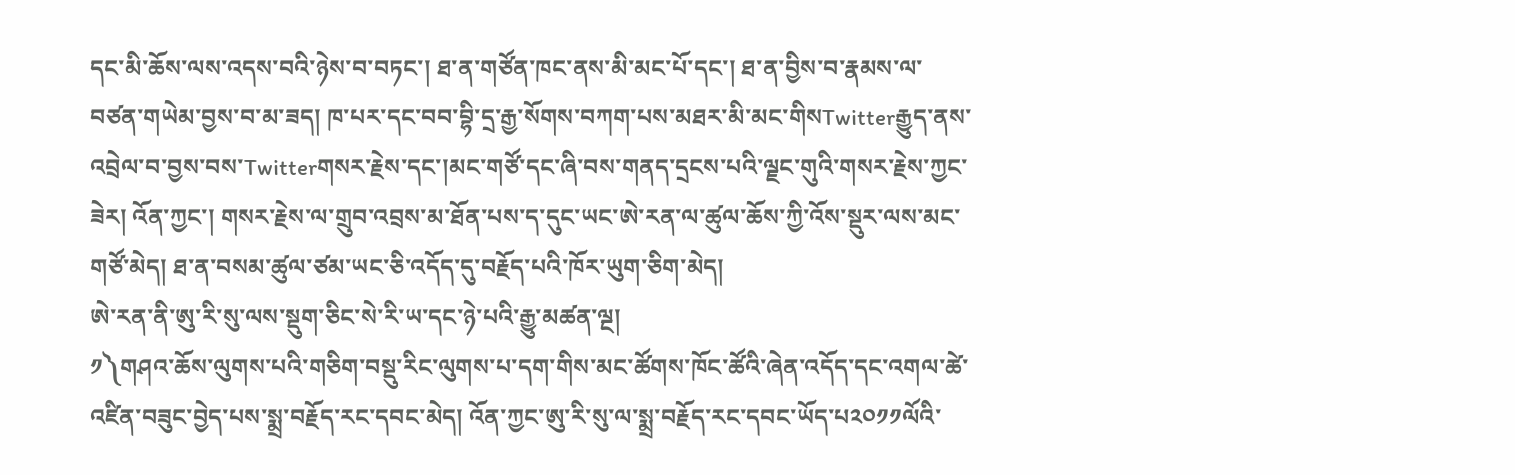དང་མི་ཆོས་ལས་འདས་བའི་ཉེས་བ་བཏང་། ཐ་ན་གཙོན་ཁང་ནས་མི་མང་པོ་དང་། ཐ་ན་བྱིས་བ་རྣམས་ལ་བཙན་གཡེམ་བྱས་བ་མ་ཟད། ཁ་པར་དང་བབ་བྷི་དྲ་རྒྱ་སོགས་བཀག་པས་མཐར་མི་མང་གིསTwitterརྒྱུད་ནས་འབྲེལ་བ་བྱས་བས་Twitterགསར་རྗེས་དང་།མང་གཙོ་དང་ཞི་བས་གནད་དྲངས་པའི་ལྗང་གུའི་གསར་རྗེས་ཀྱང་ཟེར། འོན་ཀྱང་། གསར་རྗེས་ལ་གྲུབ་འབྲས་མ་ཐོན་པས་ད་དུང་ཡང་ཨེ་རན་ལ་ཚུལ་ཆོས་ཀྱི་འོས་སྡུར་ལས་མང་གཙོ་མེད། ཐ་ན་བསམ་ཚུལ་ཙམ་ཡང་ཅི་འདོད་དུ་བརྗོད་པའི་ཁོར་ཡུག་ཅིག་མེད།
ཨེ་རན་ནི་ཨུ་རི་སུ་ལས་སྡུག་ཅིང་སེ་རི་ཡ་དང་ཉེ་པའི་རྒྱུ་མཚན་ལྔ།
༡༽གཤའ་ཆོས་ལུགས་པའི་གཅིག་བསྡུ་རིང་ལུགས་པ་དག་གིས་མང་ཚོགས་ཁོང་ཚོའི་ཞེན་འདོད་དང་འགལ་ཚེ་འཛིན་བཟུང་བྱེད་པས་སྨྲ་བརྗོད་རང་དབང་མེད། འོན་ཀྱང་ཨུ་རི་སུ་ལ་སྨྲ་བརྗོད་རང་དབང་ཡོད་པ༢༠༡༡ལོའི་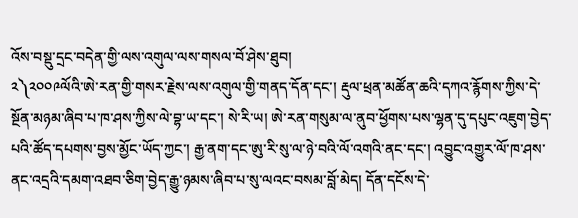འོས་བསྡུ་དྲང་བདེན་གྱི་ལས་འགུལ་ལས་གསལ་བོ་ཤེས་ཐུབ།
༢༽༢༠༠༩ལོའི་ཨེ་རན་གྱི་གསར་རྗེས་ལས་འགུལ་གྱི་གནད་དོན་དང་། རྡུལ་ཕྲན་མཚོན་ཆའི་དཀའ་རྙོགས་ཀྱིས་དེ་སྔོན་མཉམ་ཞིབ་པ་ཁ་ཤས་ཀྱིས་ལེ་བྷ་ཡ་དང་། སེ་རི་ཡ། ཨེ་རན་གསུམ་ལ་ནུབ་ཕྱོགས་པས་ལྷན་དུ་དཔུང་འཇུག་བྱེད་པའི་ཚོད་དཔགས་བྱས་མྱོང་ཡོད་ཀྱང་། རྒྱ་ནག་དང་ཨུ་རི་སུ་ལ་ཉེ་བའི་ལོ་འགའི་ནང་དང་། འབྱུང་འགྱུར་ལོ་ཁ་ཤས་ནང་འདྲའི་དམག་འཐབ་ཅིག་བྱེད་རྒྱུ་ཉམས་ཞིབ་པ་སུ་ལའང་བསམ་བློ་མེད། དོན་དངོས་དེ་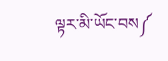ལྟར་མི་ཡོང་བས༼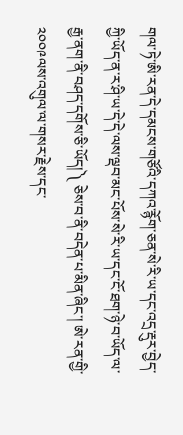གལ་ཏེ་ཨི་རན་དེ་དམངས་གཙོའི་དཀའ་རྙོག་ཅན་སེ་རི་ཡ་དང་འདྲ་རྡུར་བྱེད་ཀྱི་ཡོད་ན་ར་ཤི་ཡ་དེ་དེ་ལས་ལྡབ་མང་པོས་སེ་རི་ཡ་དང་ངོ་ཐག་ཉེ་བ་ཡོད་ལ་རྒྱ་ནག་ནི་བཤད་དགོས་ཅི་ཡོད།༽ ཅེས་བ་ནི་བདེན་པ་མིན་ཞིང་། ཨེ་རན་གྱི་༢༠༠༩ལས་འགུལ་ལ་གསར་རྗེས་དང་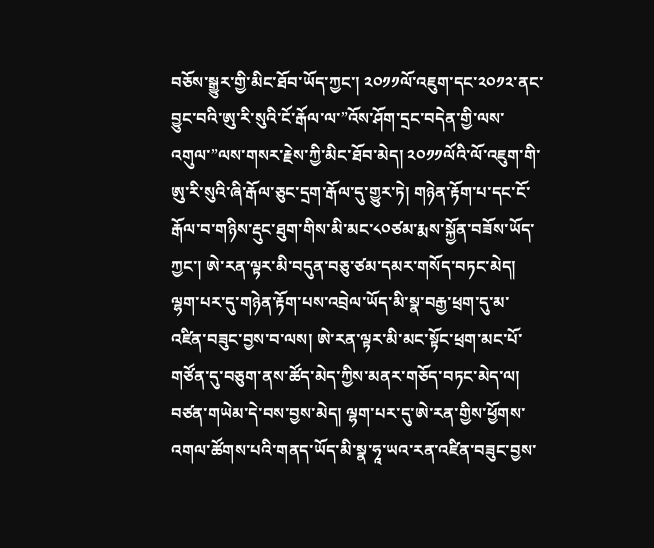བཅོས་སྒྱུར་གྱི་མིང་ཐོབ་ཡོད་ཀྱང་། ༢༠༡༡ལོ་འཇུག་དང་༢༠༡༢་ནང་བྱུང་བའི་ཨུ་རི་སུའི་ངོ་རྒོལ་ལ་”འོས་ཤོག་དྲང་བདེན་གྱི་ལས་འགུལ་”ལས་གསར་རྗེས་ཀྱི་མིང་ཐོབ་མེད། ༢༠༡༡ལོའི་ལོ་འཇུག་གི་ཨུ་རི་སུའི་ཞི་རྒོལ་ཅུང་དྲག་རྒོལ་དུ་གྱུར་ཏེ། གཉེན་རྟོག་པ་དང་ངོ་རྒོལ་བ་གཉིས་རྡུང་ཐུག་གིས་མི་མང་༨༠ཙམ་རྨས་སྐྱོན་བཟོས་ཡོད་ཀྱང་། ཨེ་རན་ལྟར་མི་བདུན་བཅུ་ཙམ་དམར་གསོད་བཏང་མེད། ལྷག་པར་དུ་གཉེན་རྟོག་པས་འབྲེལ་ཡོད་མི་སྣ་བརྒྱ་ཕྲག་དུ་མ་འཛིན་བཟུང་བྱས་བ་ལས། ཨེ་རན་ལྟར་མི་མང་སྟོང་ཕྲག་མང་པོ་གཙོན་དུ་བཅུག་ནས་ཚོད་མེད་ཀྱིས་མནར་གཅོད་བཏང་མེད་ལ། བཙན་གཡེམ་དེ་བས་བྱས་མེད། ལྷག་པར་དུ་ཨེ་རན་གྱིས་ཕྱོགས་འགལ་ཚོགས་པའི་གནད་ཡོད་མི་སྣ་ཧཱ་ཡའ་རན་འཛིན་བཟུང་བྱས་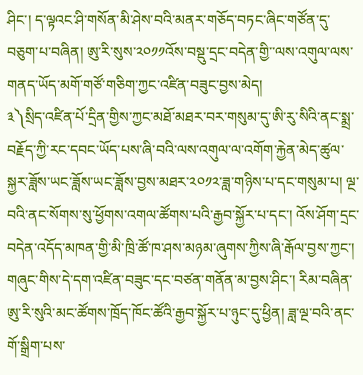ཤིང་། ད་ལྟའང་ཤི་གསོན་མི་ཤེས་བའི་མནར་གཅོད་བཏང་ཞིང་གཙོན་དུ་བཅུག་པ་བཞིན། ཨུ་རི་སུས་༢༠༡༡འོས་བསྡུ་དྲང་བདེན་གྱི་་ལས་འགུལ་ལས་གནད་ཡོད་མགོ་གཙོ་གཅིག་ཀྱང་འཛིན་བཟུང་བྱས་མེད།
༣༽སྲིད་འཛིན་པོ་དྲིན་གྱིས་ཀྱང་མཐོ་མཐར་བར་གསུམ་དུ་ཨི་རུ་སིའི་ནང་སྨྲ་བརྗོད་ཀྱི་རང་དབང་ཡོད་པས་ཞི་བའི་ལས་འགུལ་ལ་འགོག་རྐྱེན་མེད་ཚུལ་སྐྱར་ཟློས་ཡང་ཟློས་ཡང་ཟློས་བྱས་མཐར་༢༠༡༢་ཟླ་གཉིས་པ་དང་གསུམ་པ། ལྔ་བའི་ནང་སོགས་སུ་ཕྱོགས་འགལ་ཚོགས་པའི་རྒྱབ་སྐྱོར་པ་དང་། འོས་ཤོག་དྲང་བདེན་འདོད་མཁན་གྱི་མི་ཁྲི་ཚོ་ཁ་ཤས་མཉམ་ཞུགས་ཀྱིས་ཞི་རྒོལ་བྱས་ཀྱང་། གཞུང་གིས་དེ་དག་འཛིན་བཟུང་དང་བཙན་གནོན་མ་བྱས་ཤིང་། རིམ་བཞིན་ཨུ་རི་སུའི་མང་ཚོགས་ཁྲོད་ཁོང་ཚོའི་རྒྱབ་སྐྱོར་པ་ཉུང་དུ་ཕྱིན། ཟླ་ལྔ་བའི་ནང་གོ་སྒྲིག་པས་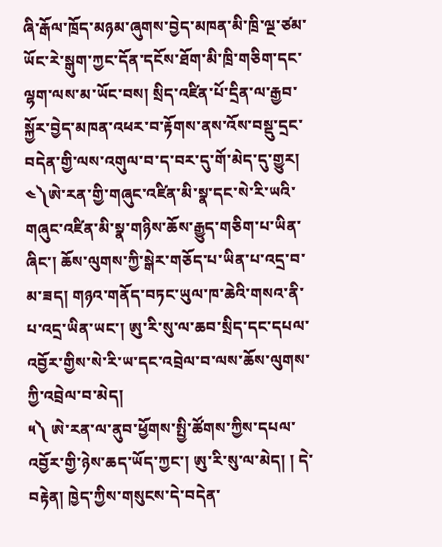ཞི་རྒོལ་ཁྲོད་མཉམ་ཞུགས་བྱེད་མཁན་མི་ཁྲི་ལྔ་ཙམ་ཡོང་རེ་སྒུག་ཀྱང་དོན་དངོས་ཐོག་མི་ཁྲི་གཅིག་དང་ལྷག་ལས་མ་ཡོང་བས། སྲིད་འཛིན་པོ་དྲིན་ལ་རྒྱབ་སྐྱོར་བྱེད་མཁན་འཕར་བ་རྟོགས་ནས་འོས་བསྡུ་དྲང་བདེན་གྱི་ལས་འགུལ་བ་ད་བར་དུ་གོ་མེད་དུ་གྱུར།
༤༽ཨེ་རན་གྱི་གཞུང་འཛིན་མི་སྣ་དང་སེ་རི་ཡའི་གཞུང་འཛིན་མི་སྣ་གཉིས་ཆོས་རྒྱུད་གཅིག་པ་ཡིན་ཞིང་། ཆོས་ལུགས་ཀྱི་སྒེར་གཅོད་པ་ཡིན་པ་འདྲ་བ་མ་ཟད། གཉའ་གནོད་བཏང་ཡུལ་ཁ་ཆེའི་གསའ་ནི་པ་འདྲ་ཡིན་ཡང་། ཨུ་རི་སུ་ལ་ཆབ་སྲིད་དང་དཔལ་འབྱོར་གྱིས་སེ་རི་ཡ་དང་འབྲེལ་བ་ལས་ཆོས་ལུགས་ཀྱི་འབྲེལ་བ་མེད།
༥༽ ཨེ་རན་ལ་ནུབ་ཕྱོགས་སྤྱི་ཚོགས་ཀྱིས་དཔལ་འབྱོར་གྱི་ཉེས་ཆད་ཡོད་ཀྱང་། ཨུ་རི་སུ་ལ་མེད། ། དེ་བརྟེན། ཁྱེད་ཀྱིས་གསུངས་དེ་བདེན་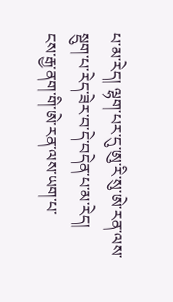པ་མ་རེད། ལྷག་པར་དུ་ཨུ་རི་སུ་ཨེ་རན་ལས་སྡུག་པ་རེད་ཟེར་བ་དེ་བདེན་པ་མ་རེད།
ངས་རྒྱ་ནག་གི་ཨེ་རན་ལས་ཡག་པ་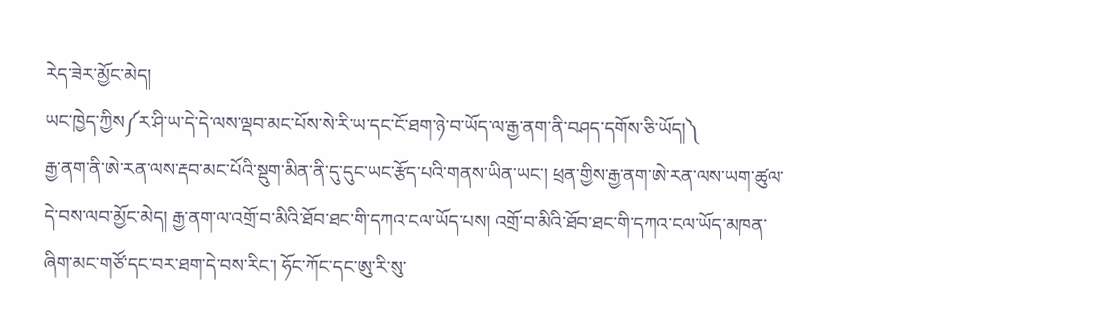རེད་ཟེར་མྱོང་མེད།
ཡང་ཁྱེད་ཀྱིས༼ར་ཤི་ཡ་དེ་དེ་ལས་ལྡབ་མང་པོས་སེ་རི་ཡ་དང་ངོ་ཐག་ཉེ་བ་ཡོད་ལ་རྒྱ་ནག་ནི་བཤད་དགོས་ཅི་ཡོད།༽
རྒྱ་ནག་ནི་ཨེ་རན་ལས་རྡབ་མང་པོའི་སྡུག་མིན་ནི་དུ་དུང་ཡང་རྩོད་པའི་གནས་ཡིན་ཡང་། ཕྲན་གྱིས་རྒྱ་ནག་ཨེ་རན་ལས་ཡག་ཚུལ་དེ་བས་ལབ་མྱོང་མེད། རྒྱ་ནག་ལ་འགྲོ་བ་མིའི་ཐོབ་ཐང་གི་དཀའ་ངལ་ཡོད་པས། འགྲོ་བ་མིའི་ཐོབ་ཐང་གི་དཀའ་ངལ་ཡོད་མཁན་ཞིག་མང་གཙོ་དང་བར་ཐག་དེ་བས་རིང་། ཧོང་ཀོང་དང་ཨུ་རི་སུ་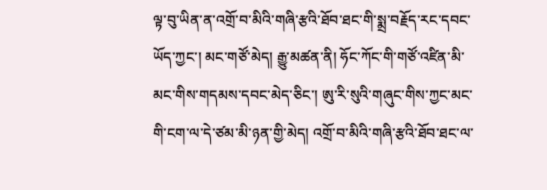ལྟ་བུ་ཡིན་ན་འགྲོ་བ་མིའི་གཞི་རྩའི་ཐོབ་ཐང་གི་སྨྲ་བརྗོད་རང་དབང་ཡོད་ཀྱང་། མང་གཙོ་མེད། རྒྱུ་མཚན་ནི། ཧོང་ཀོང་གི་གཙོ་འཛིན་མི་མང་གིས་གདམས་དབང་མེད་ཅིང་། ཨུ་རི་སུའི་གཞུང་གིས་ཀྱང་མང་གི་ངག་ལ་དེ་ཙམ་མི་ཉན་གྱི་མེད། འགྲོ་བ་མིའི་གཞི་རྩའི་ཐོབ་ཐང་ལ་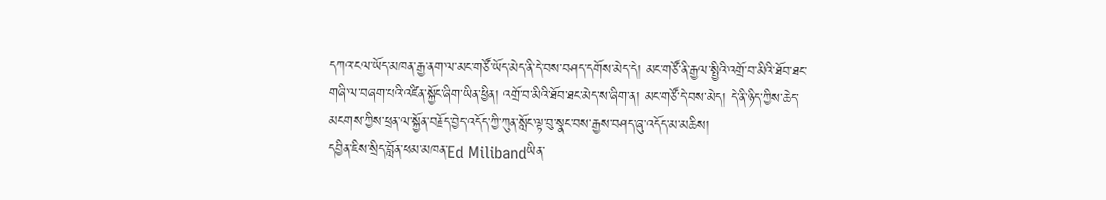དཀའ་ངལ་ཡོད་མཁན་རྒྱ་ནག་ལ་མང་གཙོ་ཡོད་མེད་ནི་དེ་བས་བཤད་དགོས་མེད་དེ། མང་གཙོ་ནི་རྒྱལ་སྤྱིའི་འགྲོ་བ་མིའི་ཐོབ་ཐང་གཞི་ལ་བཞག་པའི་འཛིན་སྐྱོང་ཞིག་ཡིན་ཕྱིན། འགྲོ་བ་མིའི་ཐོབ་ཐང་མེད་ས་ཞིག་ན། མང་གཙོ་དེ་བས་མེད། དེ་ནི་ཉིད་ཀྱིས་ཆེད་མངགས་ཀྱིས་ཕྲན་ལ་སྐྱོན་བརྗོད་བྱེད་འདོད་ཀྱི་ཀུན་སློང་ལྟ་བུ་སྣང་བས་རྒྱས་བཤད་ཞུ་འདོད་མ་མཆིས།
དབྱིན་ཇིས་སྲིད་བློན་ཕམ་མཁན་Ed Milibandཡིན་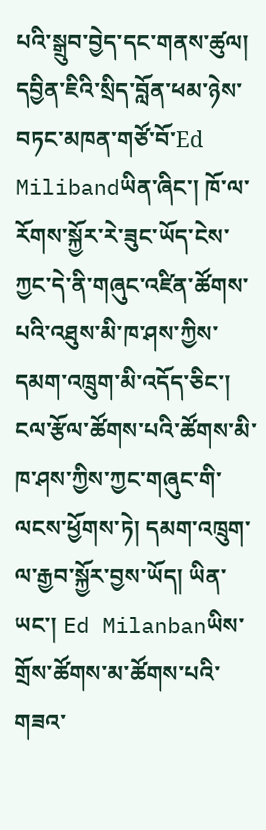པའི་སྒྲུབ་བྱེད་དང་གནས་ཚུལ།
དབྱིན་ཇིའི་སྲིད་བློན་ཕམ་ཉེས་བཏང་མཁན་གཙོ་བོ་Ed Milibandཡིན་ཞིང་། ཁོ་ལ་རོགས་སྐྱོར་རེ་ཟུང་ཡོད་ངེས་ཀྱང་དེ་ནི་གཞུང་འཛིན་ཚོགས་པའི་འཐུས་མི་ཁ་ཤས་ཀྱིས་དམག་འཁྲུག་མི་འདོད་ཅིང་། ངལ་རྩོལ་ཚོགས་པའི་ཚོགས་མི་ཁ་ཤས་ཀྱིས་ཀྱང་གཞུང་གི་ལངས་ཕྱོགས་ཏེ། དམག་འཁྲུག་ལ་རྒྱབ་སྐྱོར་བྱས་ཡོད། ཡིན་ཡང་། Ed Milanbanཡིས་གྲོས་ཚོགས་མ་ཚོགས་པའི་གཟའ་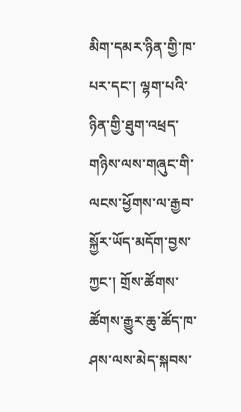མིག་དམར་ཉིན་གྱི་ཁ་པར་དང་། ལྷག་པའི་ཉིན་གྱི་ཐུག་འཕྲད་གཉིས་ལས་གཞུང་གི་ལངས་ཕྱོགས་ལ་རྒྱབ་སྐྱོར་ཡོད་མདོག་བྱས་ཀྱང་། གྲོས་ཚོགས་ཚོགས་རྒྱུར་ཆུ་ཚོད་ཁ་ཤས་ལས་མེད་སྐབས་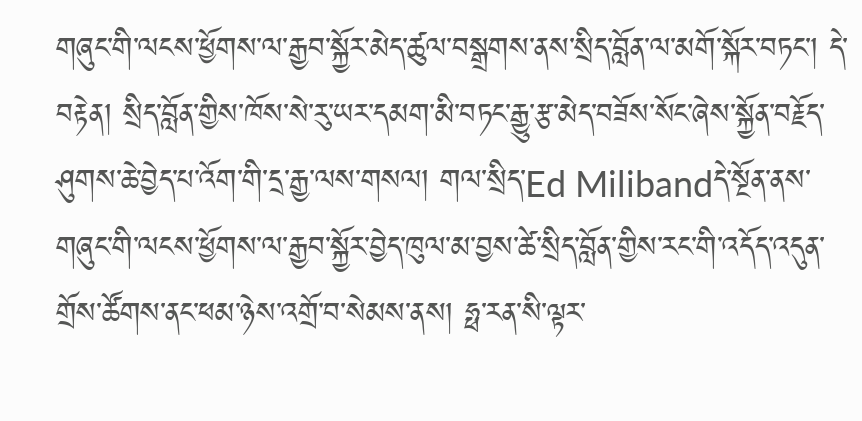གཞུང་གི་ལངས་ཕྱོགས་ལ་རྒྱབ་སྐྱོར་མེད་ཚུལ་བསྒྲགས་ནས་སྲིད་བློན་ལ་མགོ་སྐོར་བཏང་། དེ་བརྟེན། སྲིད་བློན་གྱིས་ཁོས་སེ་རུ་ཡར་དམག་མི་བཏང་རྒྱུ་རྩ་མེད་བཟོས་སོང་ཞེས་སྐྱོན་བརྗོད་ཤུགས་ཆེ་བྱེད་པ་འོག་གི་དྲ་རྒྱ་ལས་གསལ། གལ་སྲིད་Ed Milibandདེ་སྔོན་ནས་གཞུང་གི་ལངས་ཕྱོགས་ལ་རྒྱབ་སྐྱོར་བྱེད་ཁུལ་མ་བྱས་ཚེ་སྲིད་བློན་གྱིས་རང་གི་འདོད་འདུན་གྲོས་ཚོགས་ནང་ཕམ་ཉེས་འགྲོ་བ་སེམས་ནས། ཧྥ་རན་སི་ལྟར་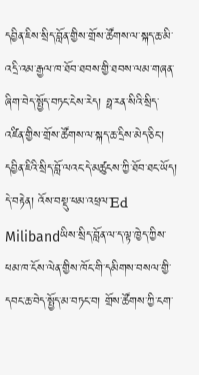དབྱིན་ཇིས་སྲིད་བློན་གྱིས་གྲོས་ཚོགས་ལ་སྐད་ཆ་མི་འདྲི་འམ་རྒྱལ་ཁ་ཐོབ་ཐབས་གྱི་ཐབས་ལམ་གཞན་ཞིག་བེད་སྤྱོད་བཏང་ངེས་རེད། ཧྥ་རན་སིའི་སྲིད་འཛིན་གྱིས་གྲོས་ཚོགས་ལ་སྐད་ཆ་དྲིས་མེད་ཅིང་། དབྱིན་ཇིའི་སྲིད་བློ་ལའང་དེ་མཚུངས་ཀྱི་ཐོབ་ཐང་ཡོད། དེ་བརྟེན། འོས་བསྡུ་ཕམ་འཕྲལ་Ed Milibandཡིས་སྲིད་བློན་ལ་ད་ལྟ་ཁྱེད་ཀྱིས་ཕམ་ཁ་ངོས་ལེན་གྱིས་ཁོང་གི་དམིགས་བསལ་གྱི་དབང་ཆ་བེད་སྤྱོད་མ་བཏང་བ། གྲོས་ཚོགས་ཀྱི་ངག་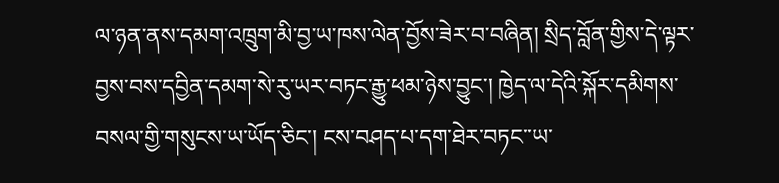ལ་ཉན་ནས་དམག་འཁྲུག་མི་བྱ་ཡ་ཁས་ལེན་བྱོས་ཟེར་བ་བཞིན། སྲིད་བློན་གྱིས་དེ་ལྟར་བྱས་བས་དབྱིན་དམག་སེ་རུ་ཡར་བཏང་རྒྱུ་ཕམ་ཉེས་བྱུང་། ཁྱེད་ལ་དེའི་སྐོར་དམིགས་བསལ་གྱི་གསུངས་ཡ་ཡོད་ཅིང་། ངས་བཤད་པ་དག་ཐེར་བཏང་་ཡ་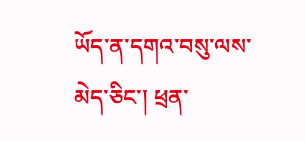ཡོད་ན་དགའ་བསུ་ལས་མེད་ཅིང་། ཕྲན་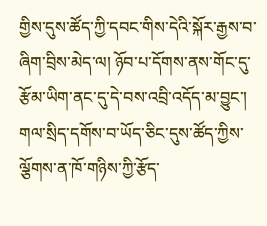གྱིས་དུས་ཚོད་ཀྱི་དབང་གིས་དེའི་སྐོར་རྒྱས་བ་ཞིག་བྲིས་མེད་ལ། ཉོབ་པ་དོགས་ནས་གོང་དུ་རྩོམ་ཡིག་ནང་དུ་དེ་བས་འབྲི་འདོད་མ་བྱུང་། གལ་སྲིད་དགོས་བ་ཡོད་ཅིང་དུས་ཚོད་ཀྱིས་ལྕོགས་ན་ཁོ་གཉིས་ཀྱི་རྩོད་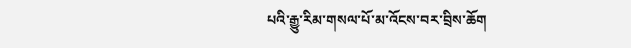པའི་རྒྱུ་རིམ་གསལ་པོ་མ་འོངས་བར་བྲིས་ཆོག